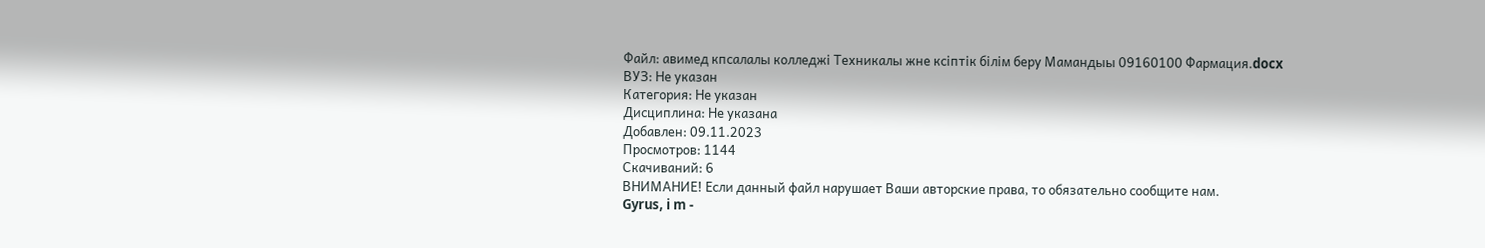Файл: авимед кпсалалы колледжі Техникалы жне ксіптік білім беру Мамандыы 09160100 Фармация.docx
ВУЗ: Не указан
Категория: Не указан
Дисциплина: Не указана
Добавлен: 09.11.2023
Просмотров: 1144
Скачиваний: 6
ВНИМАНИЕ! Если данный файл нарушает Ваши авторские права, то обязательно сообщите нам.
Gyrus, i m -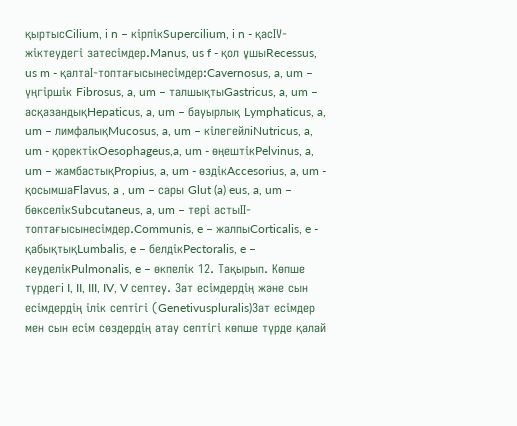қыртысCilium, i n – кiрпiкSupercilium, i n - қасIV-жiктеудегi затесiмдер.Manus, us f - қол ұшыRecessus, us m - қалтаI-топтағысынесiмдер:Cavernosus, a, um – үңгіршік Fibrosus, a, um – талшықтыGastricus, a, um – асқазандықHepaticus, a, um – бауырлық Lymphaticus, a, um – лимфалықMucosus, a, um – кiлегейлiNutricus, a, um - қоректiкOesophageus,a, um - өңештiкPelvinus, a, um – жамбастықPropius, a, um - өздiкAccesorius, a, um - қосымшаFlavus, a , um – сары Glut (a) eus, a, um – бөкселiкSubcutaneus, a, um – терi астыII-топтағысынесiмдер.Communis, e – жалпыCorticalis, e - қабықтықLumbalis, e – белдiкPectoralis, e – кеуделiкPulmonalis, e – өкпелiк 12. Тақырып. Көпше түрдегi I, II, III, IV, V септеу. Зат есiмдердiң және сын есiмдердiң iлiк септiгi (Genetivuspluralis)Зат есiмдер мен сын есiм сөздердiң атау септігі көпше түрде қалай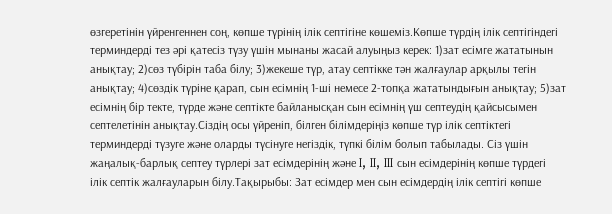өзгеретiнiн үйренгеннен соң, көпше түрiнiң iлiк септiгiне көшемiз.Көпше түрдiң iлiк септiгiндегi терминдердi тез әрi қатесiз түзу үшiн мынаны жасай алуыңыз керек: 1)зат есiмге жататынын анықтау; 2)сөз түбiрiн таба бiлу; 3)жекеше түр, атау септiкке тән жалғаулар арқылы тегiн анықтау; 4)сөздiк түрiне қарап, сын есiмнiң 1-шi немесе 2-топқа жататындығын анықтау; 5)зат есiмнiң бiр текте, түрде және септiкте байланысқан сын есiмнiң үш септеудiң қайсысымен септелетiнiн анықтау.Сiздiң осы үйренiп, бiлген бiлiмдерiңiз көпше түр iлiк септiктегi терминдердi түзуге және оларды түсiнуге негiздiк, түпкi бiлiм болып табылады. Сiз үшiн жаңалық-барлық септеу түрлері зат есiмдерiнiң және I, II, III сын есiмдерiнiң көпше түрдегi iлiк септiк жалғауларын бiлу.Тақырыбы: Зат есiмдер мен сын есiмдердiң iлiк септiгi көпше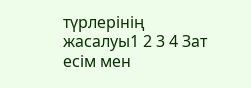түрлерiнiң жасалуы1 2 3 4 Зат есім мен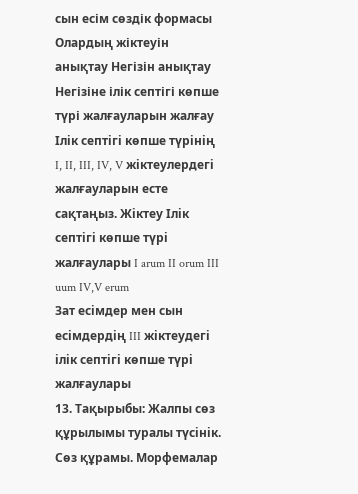сын есім сөздік формасы Олардың жіктеуін анықтау Негізін анықтау Негізіне ілік септігі көпше түрі жалғауларын жалғау Iлiк септiгi көпше түрiнiң I, II, III, IV, V жiктеулердегi жалғауларын есте сақтаңыз. Жiктеу Iлiк септiгi көпше түрi жалғаулары I arum II orum III uum IV,V erum
Зат есiмдер мен сын есiмдердiң III жiктеудегi iлiк септiгi көпше түрi жалғаулары
13. Тақырыбы: Жалпы сөз құрылымы туралы түсiнiк. Сөз құрамы. Морфемалар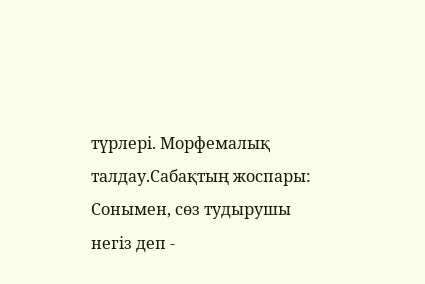түрлерi. Морфемалық талдау.Сабақтың жоспары:
Сонымен, сөз тудырушы негiз деп -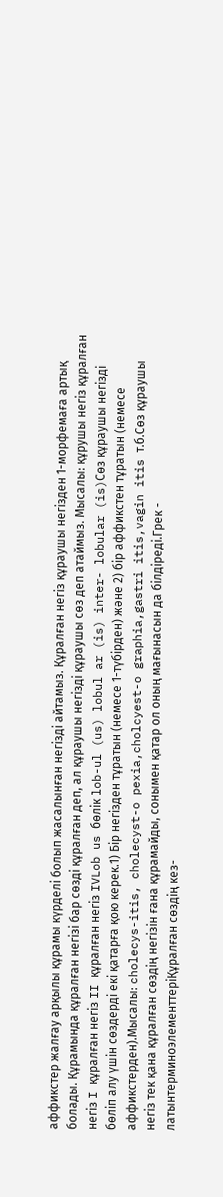аффикстер жалғау арқылы құрамы күрделi болып жасалынған негiздi айтамыз. Құралған негiз құраушы негiзден 1-морфемаға артық болады. Құрамында құралған негiзi бар сөздi құралған деп, ал құраушы негiздi құраушы сөз деп атаймыз. Мысалы: құрушы негiз құралған негiз I құралған негiз II құралған негiз IVLob us бөлiк lob-ul (us) lobul ar (is) inter- lobular (is)Сөз құраушы негiздi бөлiп алу үшiн сөздердi екi қатарға қою керек.1) Бiр негiзден тұратын (немесе 1-түбiрден) және 2) бiр аффикстен тұратын (немесе аффикстерден).Мысалы: cholecys-itis, cholecyst-o pexia,cholcyest-o graphia,gastri itis,vagin itis т.б.Сөз құраушы негiз тек қана құралған сөздiң негiзiн ғана құрамайды, сонымен қатар ол оның мағынасын да бiлдiредi.Грек - латынтерминоэлементтерiҚұралған сөздiң кез-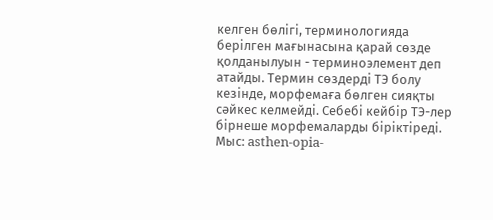келген бөлiгi, терминологияда берiлген мағынасына қарай сөзде қолданылуын - терминоэлемент деп атайды. Термин сөздердi ТЭ болу кезiнде, морфемаға бөлген сияқты сәйкес келмейдi. Себебi кейбiр ТЭ-лер бiрнеше морфемаларды бiрiктiредi. Мыс: asthen-opia-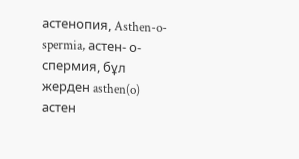астенопия, Asthen-o-spermia, астен- о- спермия, бұл жерден asthen(o) астен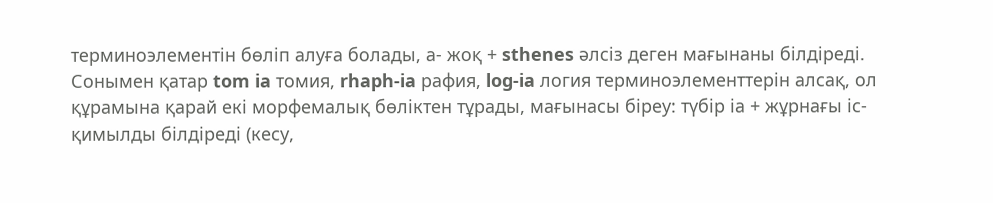терминоэлементiн бөлiп алуға болады, а- жоқ + sthenes әлсiз деген мағынаны бiлдiредi. Сонымен қатар tom ia томия, rhaph-ia рафия, log-ia логия терминоэлементтерiн алсақ, ол құрамына қарай екi морфемалық бөлiктен тұрады, мағынасы бiреу: түбiр iа + жұрнағы iс-қимылды бiлдiредi (кесу,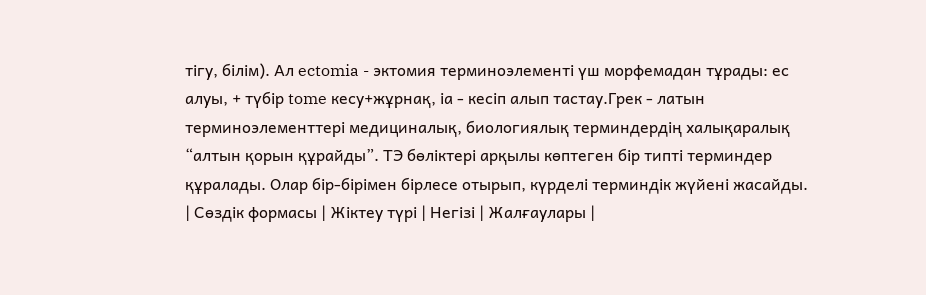тiгу, бiлiм). Ал ectomia - эктомия терминоэлементi үш морфемадан тұрады: ес алуы, + түбiр tome кесу+жұрнақ, iа - кесiп алып тастау.Грек - латын терминоэлементтерi медициналық, биологиялық терминдердiң халықаралық “алтын қорын құрайды”. ТЭ бөлiктерi арқылы көптеген бiр типтi терминдер құралады. Олар бiр-бiрiмен бiрлесе отырып, күрделi терминдiк жүйенi жасайды.
| Сөздiк формасы | Жiктеу түрi | Негiзi | Жалғаулары |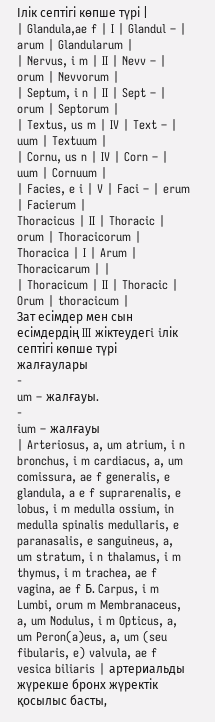Iлiк септiгi көпше түрi |
| Glandula,ae f | I | Glandul – | arum | Glandularum |
| Nervus, i m | II | Nevv – | orum | Nevvorum |
| Septum, i n | II | Sept – | orum | Septorum |
| Textus, us m | IV | Text – | uum | Textuum |
| Cornu, us n | IV | Corn – | uum | Cornuum |
| Facies, e i | V | Faci – | erum | Facierum |
Thoracicus | II | Thoracic | orum | Thoracicorum |
Thoracica | I | Arum | Thoracicarum | |
| Thoracicum | II | Thoracic | Orum | thoracicum |
Зат есiмдер мен сын есiмдердiң III жiктеудегi iлiк септiгi көпше түрi жалғаулары
-
um – жалғауы.
-
ium – жалғауы
| Arteriosus, a, um atrium, i n bronchus, i m cardiacus, a, um comissura, ae f generalis, e glandula, a e f suprarenalis, e lobus, i m medulla ossium, in medulla spinalis medullaris, e paranasalis, e sanguineus, a, um stratum, i n thalamus, i m thymus, i m trachea, ae f vagina, ae f Б. Carpus, i m Lumbi, orum m Membranaceus, a, um Nodulus, i m Opticus, a, um Peron(a)eus, a, um (seu fibularis, e) valvula, ae f vesica biliaris | артериальды жүрекше бронх жүректiк қосылыс басты,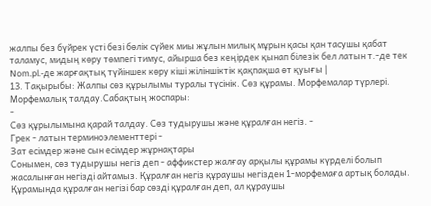жалпы без бүйрек үстi безi бөлiк сүйек миы жұлын милық мұрын қасы қан тасушы қабат таламус, мидың көру төмпегi тимус, айырша без кеңiрдек қынап бiлезiк бел латын т.-де тек Nom.pl.-де жарғақтық түйiншек көру кiшi жiлiншiктiк қақпақша өт қуығы |
13. Тақырыбы: Жалпы сөз құрылымы туралы түсiнiк. Сөз құрамы. Морфемалар түрлерi. Морфемалық талдау.Сабақтың жоспары:
-
Сөз құрылымына қарай талдау. Сөз тудырушы және құралған негiз. -
Грек - латын терминоэлементтерi -
Зат есiмдер және сын есiмдер жұрнақтары
Сонымен, сөз тудырушы негiз деп - аффикстер жалғау арқылы құрамы күрделi болып жасалынған негiздi айтамыз. Құралған негiз құраушы негiзден 1-морфемаға артық болады. Құрамында құралған негiзi бар сөздi құралған деп, ал құраушы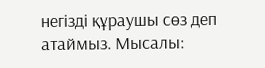негiздi құраушы сөз деп атаймыз. Мысалы: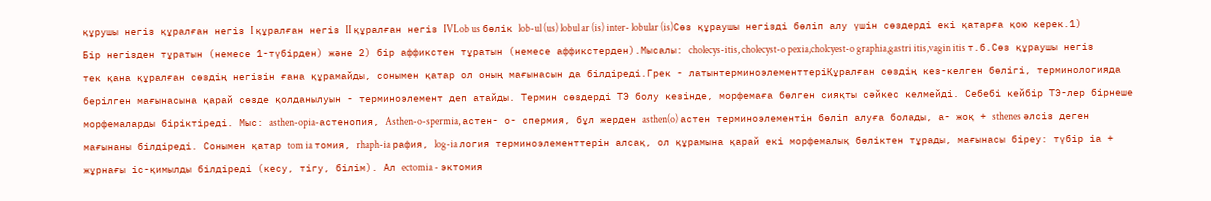құрушы негiз құралған негiз I құралған негiз II құралған негiз IVLob us бөлiк lob-ul (us) lobul ar (is) inter- lobular (is)Сөз құраушы негiздi бөлiп алу үшiн сөздердi екi қатарға қою керек.1) Бiр негiзден тұратын (немесе 1-түбiрден) және 2) бiр аффикстен тұратын (немесе аффикстерден).Мысалы: cholecys-itis, cholecyst-o pexia,cholcyest-o graphia,gastri itis,vagin itis т.б.Сөз құраушы негiз тек қана құралған сөздiң негiзiн ғана құрамайды, сонымен қатар ол оның мағынасын да бiлдiредi.Грек - латынтерминоэлементтерiҚұралған сөздiң кез-келген бөлiгi, терминологияда берiлген мағынасына қарай сөзде қолданылуын - терминоэлемент деп атайды. Термин сөздердi ТЭ болу кезiнде, морфемаға бөлген сияқты сәйкес келмейдi. Себебi кейбiр ТЭ-лер бiрнеше морфемаларды бiрiктiредi. Мыс: asthen-opia-астенопия, Asthen-o-spermia, астен- о- спермия, бұл жерден asthen(o) астен терминоэлементiн бөлiп алуға болады, а- жоқ + sthenes әлсiз деген мағынаны бiлдiредi. Сонымен қатар tom ia томия, rhaph-ia рафия, log-ia логия терминоэлементтерiн алсақ, ол құрамына қарай екi морфемалық бөлiктен тұрады, мағынасы бiреу: түбiр iа + жұрнағы iс-қимылды бiлдiредi (кесу, тiгу, бiлiм). Ал ectomia - эктомия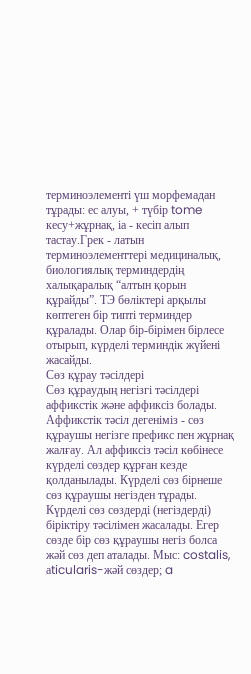терминоэлементi үш морфемадан тұрады: ес алуы, + түбiр tome кесу+жұрнақ, iа - кесiп алып тастау.Грек - латын терминоэлементтерi медициналық, биологиялық терминдердiң халықаралық “алтын қорын құрайды”. ТЭ бөлiктерi арқылы көптеген бiр типтi терминдер құралады. Олар бiр-бiрiмен бiрлесе отырып, күрделi терминдiк жүйенi жасайды.
Сөз құрау тәсiлдерi
Сөз құраудың негiзгi тәсiлдерi аффикстiк және аффиксiз болады. Аффикстiк тәсiл дегенiмiз - сөз құраушы негiзге префикс пен жұрнақ жалғау. Ал аффиксiз тәсiл көбiнесе күрделi сөздер құрған кезде қолданылады. Күрделi сөз бiрнеше сөз құраушы негiзден тұрады. Күрделi сөз сөздердi (негiздердi) бiрiктiру тәсiлiмен жасалады. Егер сөзде бiр сөз құраушы негiз болса жәй сөз деп аталады. Мыс: costalis, аticularis-жәй сөздер; a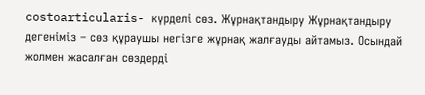costoarticularis- күрделi сөз. Жұрнақтандыру Жұрнақтандыру дегенiмiз – сөз құраушы негiзге жұрнақ жалғауды айтамыз. Осындай жолмен жасалған сөздердi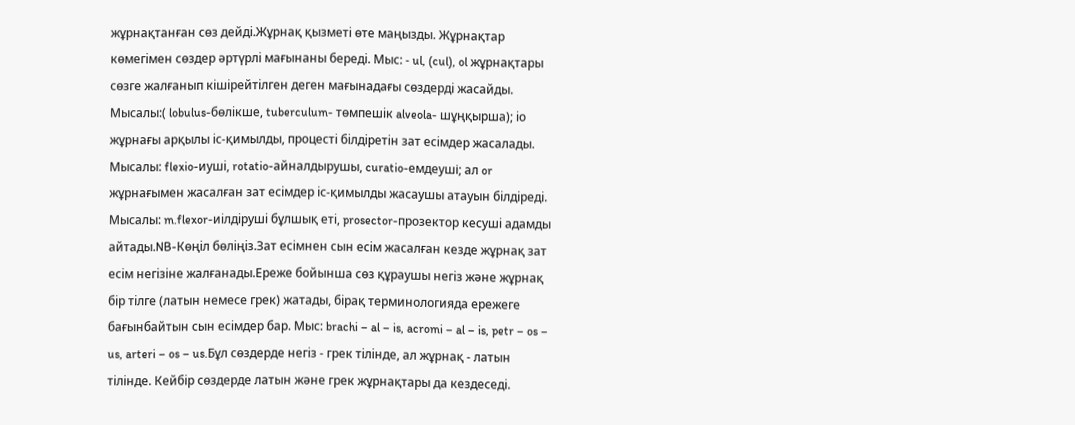жұрнақтанған сөз дейдi.Жұрнақ қызметi өте маңызды. Жұрнақтар көмегiмен сөздер әртүрлi мағынаны бередi. Мыс: - ul, (cul), ol жұрнақтары сөзге жалғанып кiшiрейтiлген деген мағынадағы сөздердi жасайды. Мысалы:( lobulus-бөлiкше, tuberculum- төмпешiк alveola- шұңқырша); iо жұрнағы арқылы iс-қимылды, процестi бiлдiретiн зат есiмдер жасалады. Мысалы: flexio-иушi, rotatio-айналдырушы, curatio-емдеуші; ал or жұрнағымен жасалған зат есiмдер iс-қимылды жасаушы атауын бiлдiредi. Мысалы: m.flexor-иiлдiрушi бұлшық етi, prosector-прозектор кесушi адамды айтады.NB-Көңiл бөлiңiз.Зат есiмнен сын есiм жасалған кезде жұрнақ зат есiм негiзiне жалғанады.Ереже бойынша сөз құраушы негiз және жұрнақ бiр тiлге (латын немесе грек) жатады, бiрақ терминологияда ережеге бағынбайтын сын есiмдер бар. Мыс: brachi – al – is, acromi – al – is, petr – os – us, arteri – os – us.Бұл сөздерде негiз - грек тiлiнде, ал жұрнақ - латын тiлiнде. Кейбiр сөздерде латын және грек жұрнақтары да кездеседi.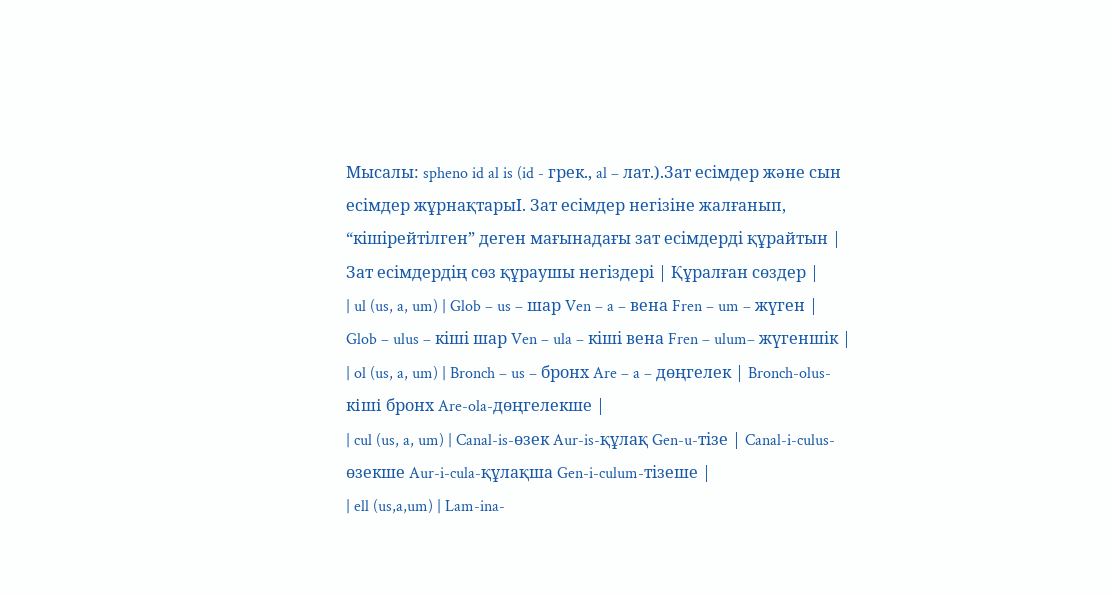Мысалы: spheno id al is (id - грек., al – лат.).Зат есiмдер және сын есiмдер жұрнақтарыI. Зат есiмдер негiзiне жалғанып, “кiшiрейтiлген” деген мағынадағы зат есiмдердi құрайтын | Зат есiмдердiң сөз құраушы негiздерi | Құралған сөздер |
| ul (us, a, um) | Glob – us – шар Ven – a – вена Fren – um – жүген | Glob – ulus – кiшi шар Ven – ula – кiшi вена Fren – ulum– жүгеншiк |
| ol (us, a, um) | Bronch – us – бронх Are – a – дөңгелек | Bronch-olus-кіші бронх Are-ola-дөңгелекше |
| cul (us, a, um) | Canal-is-өзек Aur-is-құлақ Gen-u-тiзе | Canal-i-culus-өзекше Aur-i-cula-құлақша Gen-i-culum-тiзеше |
| ell (us,a,um) | Lam-ina-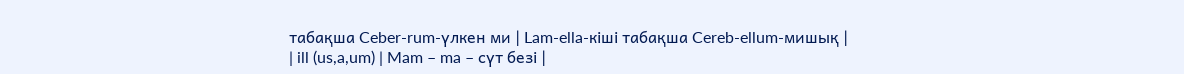табақша Ceber-rum-үлкен ми | Lam-ella-кiшi табақша Cereb-ellum-мишық |
| ill (us,a,um) | Mam – ma – сүт безi |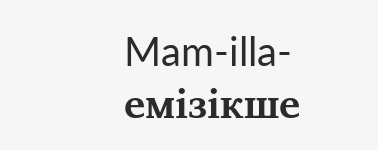Mam-illa-емiзiкше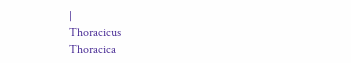|
Thoracicus
Thoracica